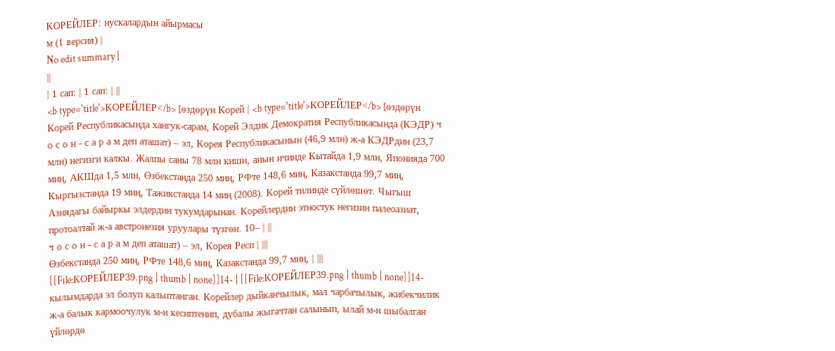КОРЕЙЛЕР: нускалардын айырмасы
м (1 версия) |
No edit summary |
||
| 1 сап: | 1 сап: | ||
<b type='title'>КОРЕЙЛЕР</b> [өздөрүн Корей | <b type='title'>КОРЕЙЛЕР</b> [өздөрүн Корей Республикасында хангук-сарам, Корей Элдик Демократия Республикасында (КЭДР) ч о с о н - с а р а м деп аташат) – эл, Корея Республикасынын (46,9 млн) ж-а КЭДРдин (23,7 млн) негизги калкы. Жалпы саны 78 млн киши, анын ичинде Кытайда 1,9 млн, Японияда 700 миң, АКШда 1,5 млн, Өзбекстанда 250 миң, РФте 148,6 миң, Казакстанда 99,7 миң, Кыргызстанда 19 миң, Тажикстанда 14 миң (2008). Корей тилинде сүйлөшөт. Чыгыш Азиядагы байыркы элдердин тукумдарынан. Корейлердин этностук негизин палеоазиат, протоалтай ж-а австронезия уруулары түзгөн. 10– | ||
ч о с о н - с а р а м деп аташат) – эл, Корея Респ | |||
Өзбекстанда 250 миң, РФте 148,6 миң, Казакстанда 99,7 миң, | |||
[[File:КОРЕЙЛЕР39.png | thumb | none]]14- | [[File:КОРЕЙЛЕР39.png | thumb | none]]14-кылымдарда эл болуп калыптанган. Корейлер дыйканчылык, мал чарбачылык, жибекчилик ж-а балык кармоочулук м-н кесиптенип, дубалы жыгачтан салынып, ылай м-н шыбалган үйлөрдө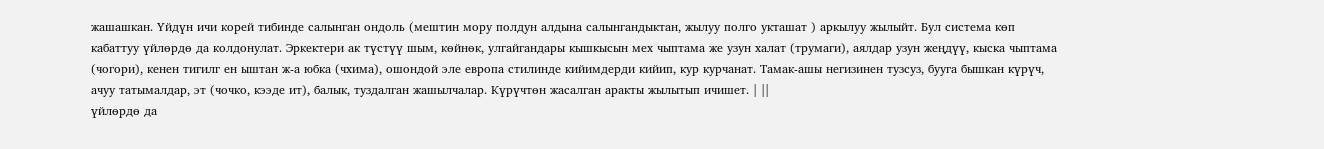жашашкан. Үйдүн ичи корей тибинде салынган ондоль (мештин мору полдун алдына салынгандыктан, жылуу полго укташат ) аркылуу жылыйт. Бул система көп кабаттуу үйлөрдө да колдонулат. Эркектери ак түстүү шым, көйнөк, улгайгандары кышкысын мех чыптама же узун халат (трумаги), аялдар узун жеңдүү, кыска чыптама (чогори), кенен тигилг ен ыштан ж-а юбка (чхима), ошондой эле европа стилинде кийимдерди кийип, кур курчанат. Тамак-ашы негизинен тузсуз, бууга бышкан күрүч, ачуу татымалдар, эт (чочко, кээде ит), балык, туздалган жашылчалар. Күрүчтөн жасалган аракты жылытып ичишет. | ||
үйлөрдө да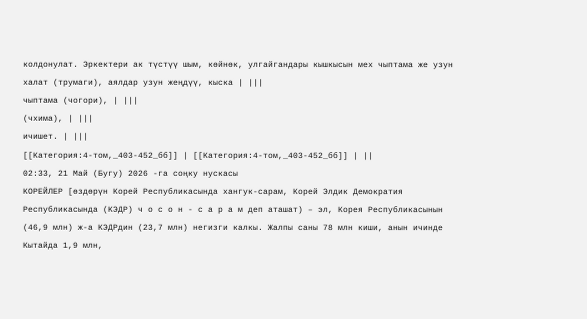колдонулат. Эркектери ак түстүү шым, көйнөк, улгайгандары кышкысын мех чыптама же узун халат (трумаги), аялдар узун жеңдүү, кыска | |||
чыптама (чогори), | |||
(чхима), | |||
ичишет. | |||
[[Категория:4-том,_403-452_бб]] | [[Категория:4-том,_403-452_бб]] | ||
02:33, 21 Май (Бугу) 2026 -га соңку нускасы
КОРЕЙЛЕР [өздөрүн Корей Республикасында хангук-сарам, Корей Элдик Демократия Республикасында (КЭДР) ч о с о н - с а р а м деп аташат) – эл, Корея Республикасынын (46,9 млн) ж-а КЭДРдин (23,7 млн) негизги калкы. Жалпы саны 78 млн киши, анын ичинде Кытайда 1,9 млн,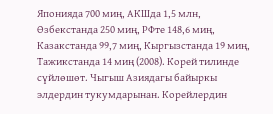Японияда 700 миң, АКШда 1,5 млн, Өзбекстанда 250 миң, РФте 148,6 миң, Казакстанда 99,7 миң, Кыргызстанда 19 миң, Тажикстанда 14 миң (2008). Корей тилинде сүйлөшөт. Чыгыш Азиядагы байыркы элдердин тукумдарынан. Корейлердин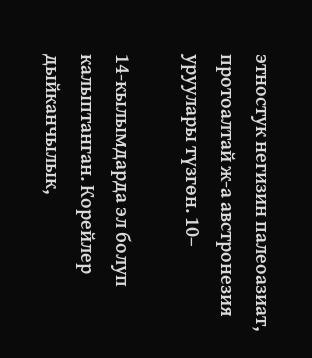этностук негизин палеоазиат, протоалтай ж-а австронезия уруулары түзгөн. 10–

14-кылымдарда эл болуп калыптанган. Корейлер дыйканчылык,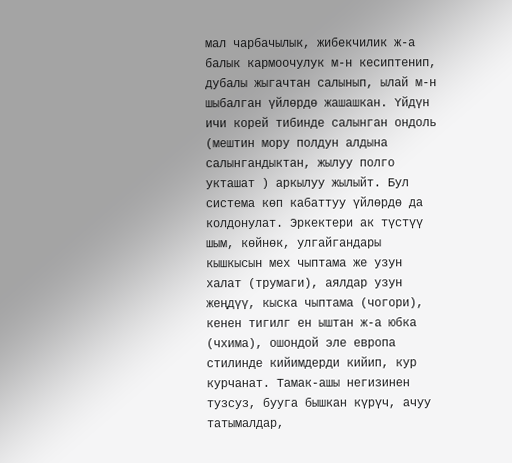мал чарбачылык, жибекчилик ж-а балык кармоочулук м-н кесиптенип, дубалы жыгачтан салынып, ылай м-н шыбалган үйлөрдө жашашкан. Үйдүн ичи корей тибинде салынган ондоль (мештин мору полдун алдына салынгандыктан, жылуу полго укташат ) аркылуу жылыйт. Бул система көп кабаттуу үйлөрдө да колдонулат. Эркектери ак түстүү шым, көйнөк, улгайгандары кышкысын мех чыптама же узун халат (трумаги), аялдар узун жеңдүү, кыска чыптама (чогори), кенен тигилг ен ыштан ж-а юбка (чхима), ошондой эле европа стилинде кийимдерди кийип, кур курчанат. Тамак-ашы негизинен тузсуз, бууга бышкан күрүч, ачуу татымалдар,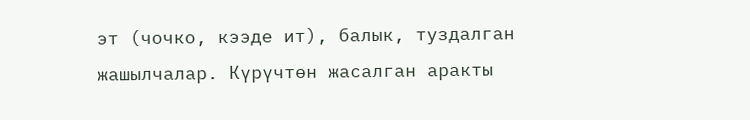эт (чочко, кээде ит), балык, туздалган жашылчалар. Күрүчтөн жасалган аракты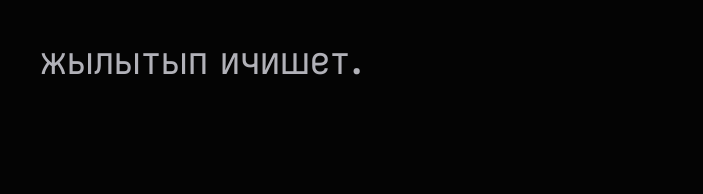жылытып ичишет.